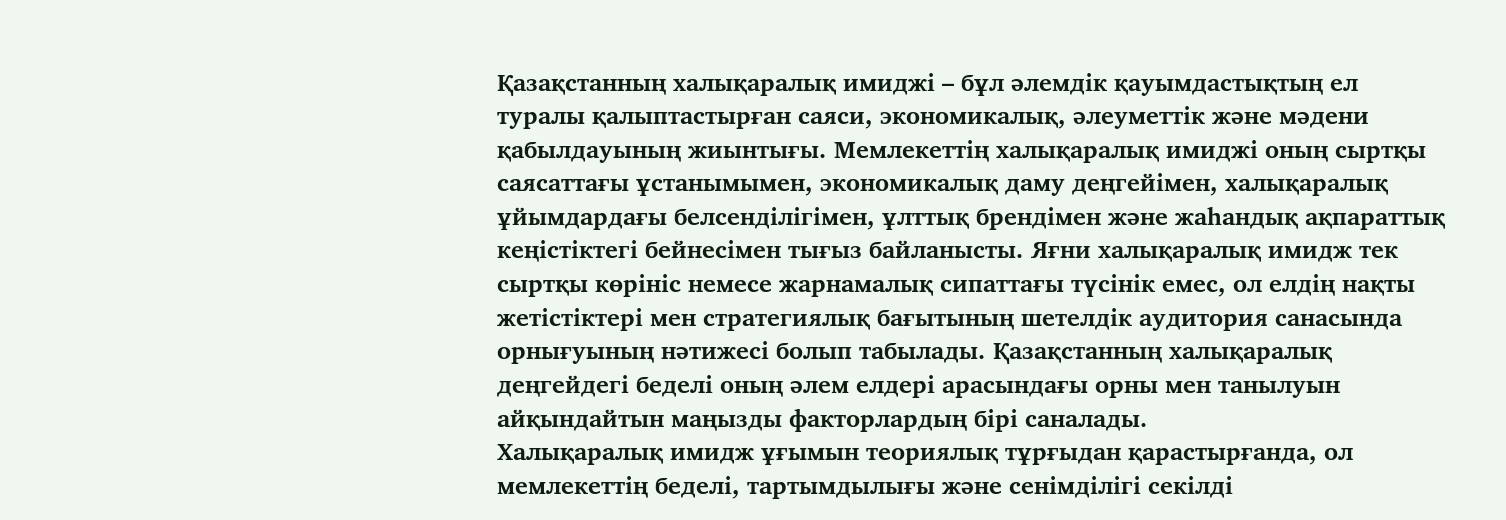Қазақстанның халықаралық имиджі – бұл әлемдік қауымдастықтың ел туралы қалыптастырған саяси, экономикалық, әлеуметтік және мәдени қабылдауының жиынтығы. Мемлекеттің халықаралық имиджі оның сыртқы саясаттағы ұстанымымен, экономикалық даму деңгейімен, халықаралық ұйымдардағы белсенділігімен, ұлттық брендімен және жаһандық ақпараттық кеңістіктегі бейнесімен тығыз байланысты. Яғни халықаралық имидж тек сыртқы көрініс немесе жарнамалық сипаттағы түсінік емес, ол елдің нақты жетістіктері мен стратегиялық бағытының шетелдік аудитория санасында орнығуының нәтижесі болып табылады. Қазақстанның халықаралық деңгейдегі беделі оның әлем елдері арасындағы орны мен танылуын айқындайтын маңызды факторлардың бірі саналады.
Халықаралық имидж ұғымын теориялық тұрғыдан қарастырғанда, ол мемлекеттің беделі, тартымдылығы және сенімділігі секілді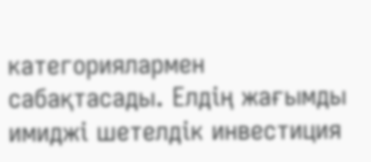категориялармен сабақтасады. Елдің жағымды имиджі шетелдік инвестиция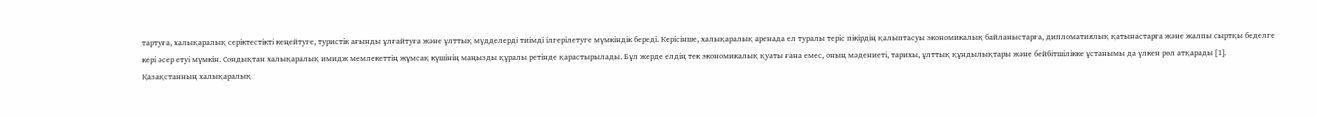тартуға, халықаралық серіктестікті кеңейтуге, туристік ағынды ұлғайтуға және ұлттық мүдделерді тиімді ілгерілетуге мүмкіндік береді. Керісінше, халықаралық аренада ел туралы теріс пікірдің қалыптасуы экономикалық байланыстарға, дипломатиялық қатынастарға және жалпы сыртқы беделге кері әсер етуі мүмкін. Сондықтан халықаралық имидж мемлекеттің жұмсақ күшінің маңызды құралы ретінде қарастырылады. Бұл жерде елдің тек экономикалық қуаты ғана емес, оның мәдениеті, тарихы, ұлттық құндылықтары және бейбітшілікке ұстанымы да үлкен рөл атқарады [1].
Қазақстанның халықаралық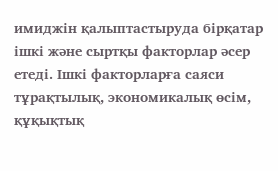имиджін қалыптастыруда бірқатар ішкі және сыртқы факторлар әсер етеді. Ішкі факторларға саяси тұрақтылық, экономикалық өсім, құқықтық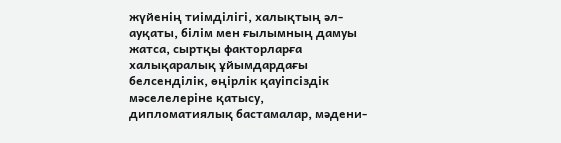жүйенің тиімділігі, халықтың әл-ауқаты, білім мен ғылымның дамуы жатса, сыртқы факторларға халықаралық ұйымдардағы белсенділік, өңірлік қауіпсіздік мәселелеріне қатысу, дипломатиялық бастамалар, мәдени-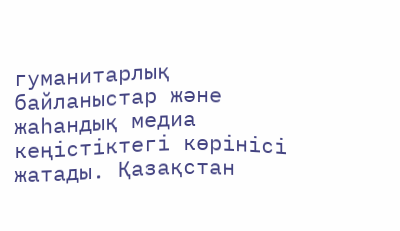гуманитарлық байланыстар және жаһандық медиа кеңістіктегі көрінісі жатады. Қазақстан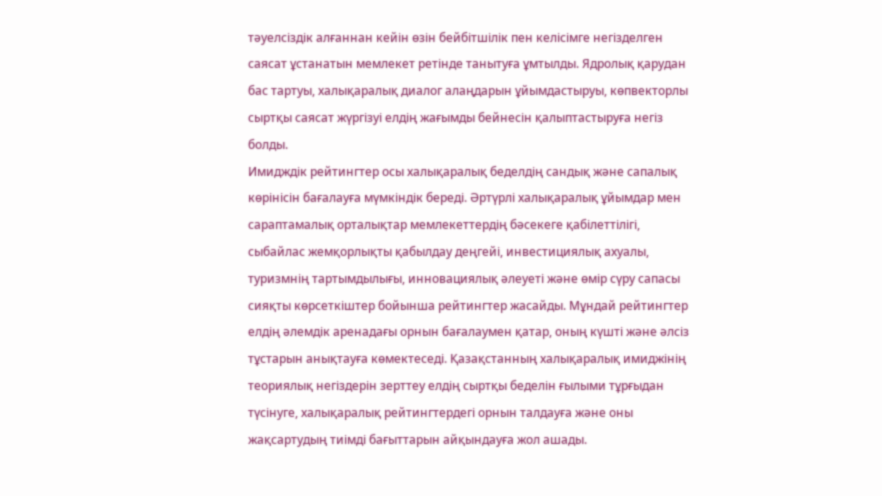тәуелсіздік алғаннан кейін өзін бейбітшілік пен келісімге негізделген саясат ұстанатын мемлекет ретінде танытуға ұмтылды. Ядролық қарудан бас тартуы, халықаралық диалог алаңдарын ұйымдастыруы, көпвекторлы сыртқы саясат жүргізуі елдің жағымды бейнесін қалыптастыруға негіз болды.
Имидждік рейтингтер осы халықаралық беделдің сандық және сапалық көрінісін бағалауға мүмкіндік береді. Әртүрлі халықаралық ұйымдар мен сараптамалық орталықтар мемлекеттердің бәсекеге қабілеттілігі, сыбайлас жемқорлықты қабылдау деңгейі, инвестициялық ахуалы, туризмнің тартымдылығы, инновациялық әлеуеті және өмір сүру сапасы сияқты көрсеткіштер бойынша рейтингтер жасайды. Мұндай рейтингтер елдің әлемдік аренадағы орнын бағалаумен қатар, оның күшті және әлсіз тұстарын анықтауға көмектеседі. Қазақстанның халықаралық имиджінің теориялық негіздерін зерттеу елдің сыртқы беделін ғылыми тұрғыдан түсінуге, халықаралық рейтингтердегі орнын талдауға және оны жақсартудың тиімді бағыттарын айқындауға жол ашады.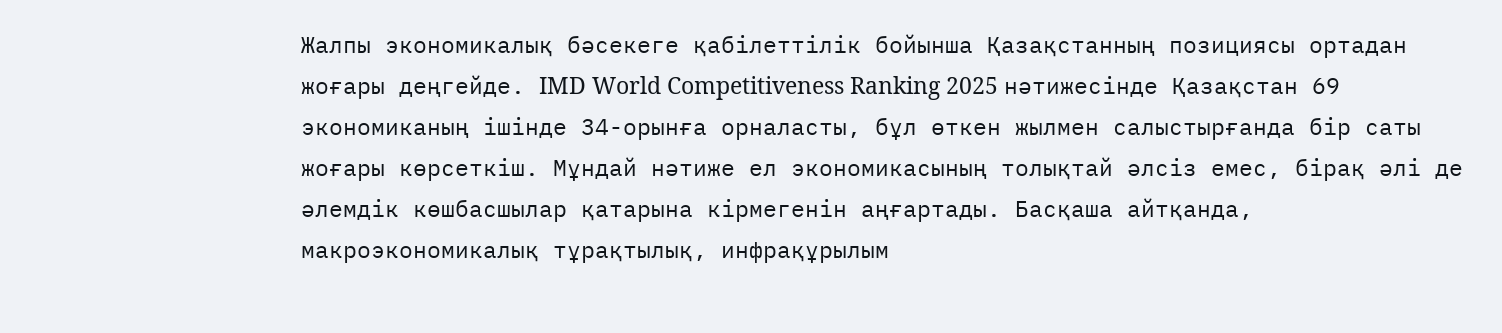Жалпы экономикалық бәсекеге қабілеттілік бойынша Қазақстанның позициясы ортадан жоғары деңгейде. IMD World Competitiveness Ranking 2025 нәтижесінде Қазақстан 69 экономиканың ішінде 34-орынға орналасты, бұл өткен жылмен салыстырғанда бір саты жоғары көрсеткіш. Мұндай нәтиже ел экономикасының толықтай әлсіз емес, бірақ әлі де әлемдік көшбасшылар қатарына кірмегенін аңғартады. Басқаша айтқанда, макроэкономикалық тұрақтылық, инфрақұрылым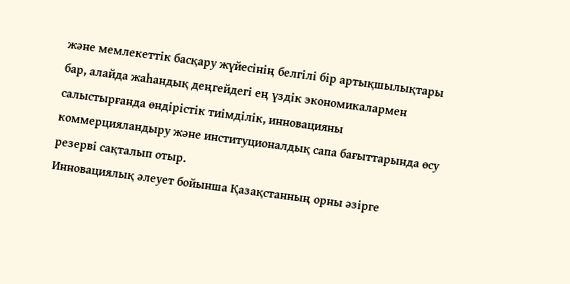және мемлекеттік басқару жүйесінің белгілі бір артықшылықтары бар, алайда жаһандық деңгейдегі ең үздік экономикалармен салыстырғанда өндірістік тиімділік, инновацияны коммерцияландыру және институционалдық сапа бағыттарында өсу резерві сақталып отыр.
Инновациялық әлеует бойынша Қазақстанның орны әзірге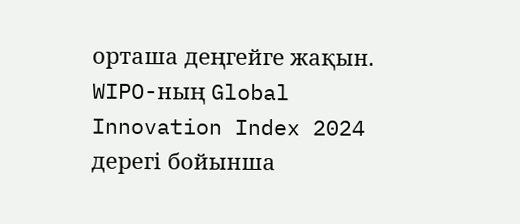орташа деңгейге жақын. WIPO-ның Global Innovation Index 2024 дерегі бойынша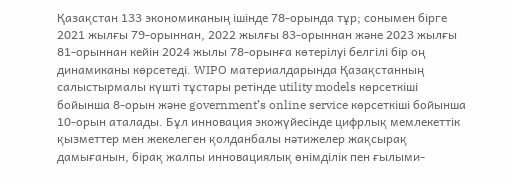Қазақстан 133 экономиканың ішінде 78-орында тұр; сонымен бірге 2021 жылғы 79-орыннан, 2022 жылғы 83-орыннан және 2023 жылғы 81-орыннан кейін 2024 жылы 78-орынға көтерілуі белгілі бір оң динамиканы көрсетеді. WIPO материалдарында Қазақстанның салыстырмалы күшті тұстары ретінде utility models көрсеткіші бойынша 8-орын және government’s online service көрсеткіші бойынша 10-орын аталады. Бұл инновация экожүйесінде цифрлық мемлекеттік қызметтер мен жекелеген қолданбалы нәтижелер жақсырақ дамығанын, бірақ жалпы инновациялық өнімділік пен ғылыми-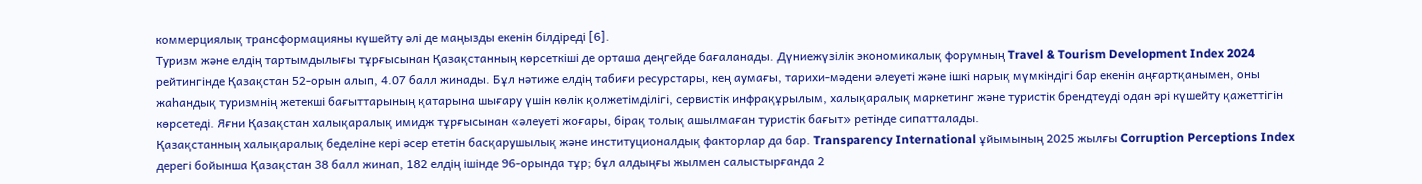коммерциялық трансформацияны күшейту әлі де маңызды екенін білдіреді [6].
Туризм және елдің тартымдылығы тұрғысынан Қазақстанның көрсеткіші де орташа деңгейде бағаланады. Дүниежүзілік экономикалық форумның Travel & Tourism Development Index 2024 рейтингінде Қазақстан 52-орын алып, 4.07 балл жинады. Бұл нәтиже елдің табиғи ресурстары, кең аумағы, тарихи-мәдени әлеуеті және ішкі нарық мүмкіндігі бар екенін аңғартқанымен, оны жаһандық туризмнің жетекші бағыттарының қатарына шығару үшін көлік қолжетімділігі, сервистік инфрақұрылым, халықаралық маркетинг және туристік брендтеуді одан әрі күшейту қажеттігін көрсетеді. Яғни Қазақстан халықаралық имидж тұрғысынан «әлеуеті жоғары, бірақ толық ашылмаған туристік бағыт» ретінде сипатталады.
Қазақстанның халықаралық беделіне кері әсер ететін басқарушылық және институционалдық факторлар да бар. Transparency International ұйымының 2025 жылғы Corruption Perceptions Index дерегі бойынша Қазақстан 38 балл жинап, 182 елдің ішінде 96-орында тұр; бұл алдыңғы жылмен салыстырғанда 2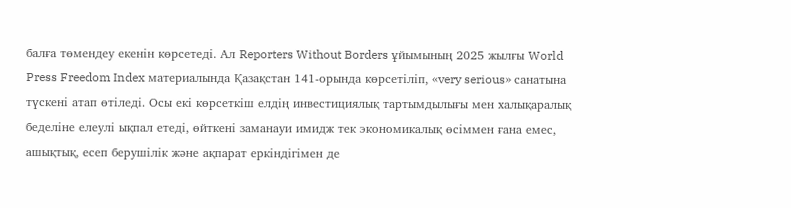балға төмендеу екенін көрсетеді. Ал Reporters Without Borders ұйымының 2025 жылғы World Press Freedom Index материалында Қазақстан 141-орында көрсетіліп, «very serious» санатына түскені атап өтіледі. Осы екі көрсеткіш елдің инвестициялық тартымдылығы мен халықаралық беделіне елеулі ықпал етеді, өйткені заманауи имидж тек экономикалық өсіммен ғана емес, ашықтық, есеп берушілік және ақпарат еркіндігімен де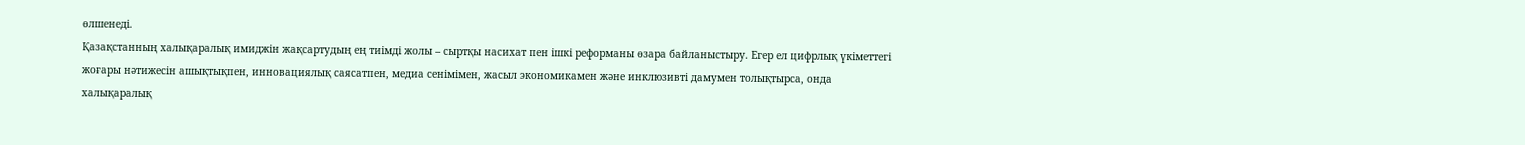өлшенеді.
Қазақстанның халықаралық имиджін жақсартудың ең тиімді жолы – сыртқы насихат пен ішкі реформаны өзара байланыстыру. Егер ел цифрлық үкіметтегі жоғары нәтижесін ашықтықпен, инновациялық саясатпен, медиа сенімімен, жасыл экономикамен және инклюзивті дамумен толықтырса, онда халықаралық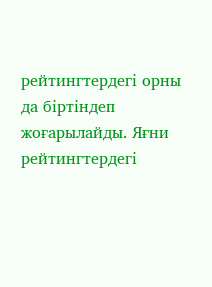рейтингтердегі орны да біртіндеп жоғарылайды. Яғни рейтингтердегі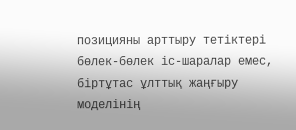позицияны арттыру тетіктері бөлек-бөлек іс-шаралар емес, біртұтас ұлттық жаңғыру моделінің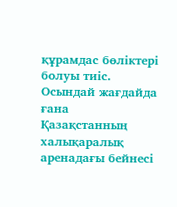құрамдас бөліктері болуы тиіс. Осындай жағдайда ғана Қазақстанның халықаралық аренадағы бейнесі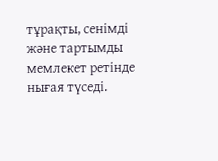тұрақты, сенімді және тартымды мемлекет ретінде нығая түседі.